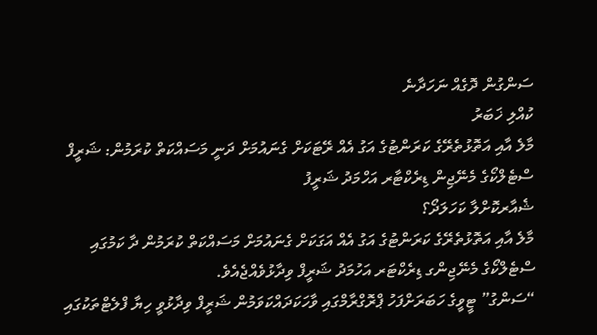ސަންގުން ދޮގެއް ނަހަދާނެ
ކުއްލި ޚަބަރު
މާލެ އާއި އަތޮޅުތެރޭގެ ކަރަންޓުގެ އަގު އެއް ރޭޓަކަށް ގެނައުމަށް ދަނީ މަސައްކަތް ކުރަމުން: ޝަރީފް
ސްޓެލްކޯގެ މެނޭޖިން ޑިރެކްޓާރ އަހްމަދު ޝަރީފު
ޝެއާރކޮށްލާ ކަހަލަދޯ؟
މާލެ އާއި އަތޮޅުތެރޭގެ ކަރަންޓުގެ އަގު އެއް އަގަކަށް ގެނައުމަށް މަސައްކަތް ކުރަމުން ދާ ކަމުގައި ސްޓެލްކޯގެ މެނޭޖިންގ ޑިރެކްޓަރ އަހުމަދު ޝަރީފް ވިދާޅުވެއްޖެއެވެ.
“ސަންގު” ޓީވީގެ ހަބަރަށްފަހު ޕްރޮގްރާމްގައި ވާހަކަދައްކަވަމުން ޝަރީފް ވިދާޅުވީ ހިޔާ ފްލެޓްތަކުގައި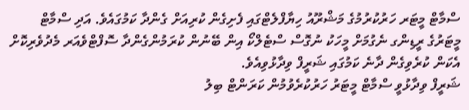ސްމާޓް މީޓަރ ހަރުކުރުމުގެ މަޝްރޫއު ހިޔާފްލެޓްގައި ފެށިގެން ކުރިއަށް ގެންދާ ކަމުގައެވެ. އަދި ސްމާޓް މީޓަރުގެ ރީޑިންގ ނެގުމަށް މީހަކު ނުގޮސް ސްޓެލްކޯ އިން ބޭނުން ކުރަމުންގެންދާ ސޮފްޓްވެއަރ މެދުވެރިކޮށް އެކަން ކުރެވިގެން ދާނެ ކަމުގައި ޝަރީފް ވިދާޅުވިއެވެ.
ޝަރީފް ވިދާޅުވީ ސްމާޓް މީޓަރު ހަރުކުރެވުމުން ކަރަންޓް ބިލު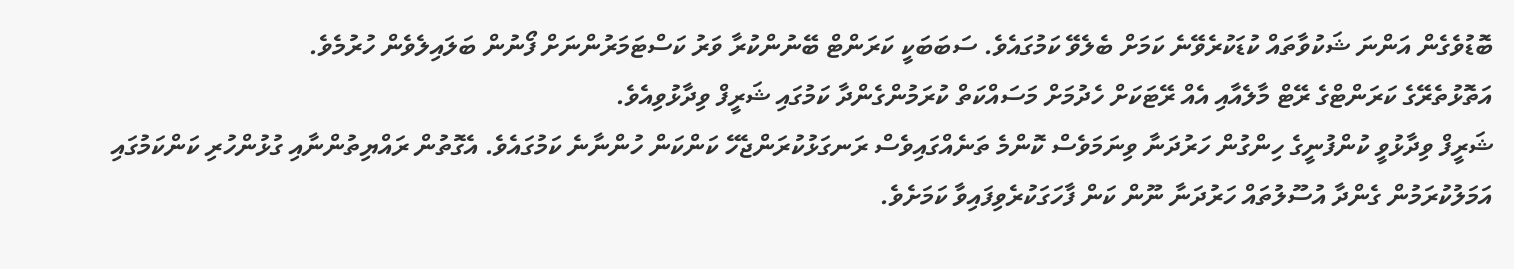ބޮޑުވެގެން އަންނަ ޝަކުވާތައް ކުޑަކުރެވޭނެ ކަމަށް ބެލެވޭ ކަމުގައެވެ. ސަބަބަކީ ކަރަންޓް ބޭނުންކުރާ ވަރު ކަސްޓަމަރުންނަށް ފޯނުން ބަލައިލެވެން ހުރުމެވެ.
އަތޮޅުތެރޭގެ ކަރަންޓްގެ ރޭޓް މާލެއާއި އެއް ރޭޓަކަށް ހެދުމަށް މަސައްކަތް ކުރަމުންގެންދާ ކަމުގައި ޝަރީފް ވިދާޅުވިއެވެ.
ޝަރީފް ވިދާޅުވީ ކުންފުނީގެ ހިންގުން ހަރުދަނާ ވިނަމަވެސް ކޮންމެ ތަނެއްގައިވެސް ރަނގަޅުކުރަންޖެހޭ ކަންކަން ހުންނާނެ ކަމުގައެވެ. އެގޮތުން ރައްޔިތުންނާއި ގުޅުންހުރި ކަންކަމުގައި އަމަލުކުރަމުން ގެންދާ އުސޫލުތައް ހަރުދަނާ ނޫން ކަން ފާހަގަކުރެވިފައިވާ ކަމަށެވެ.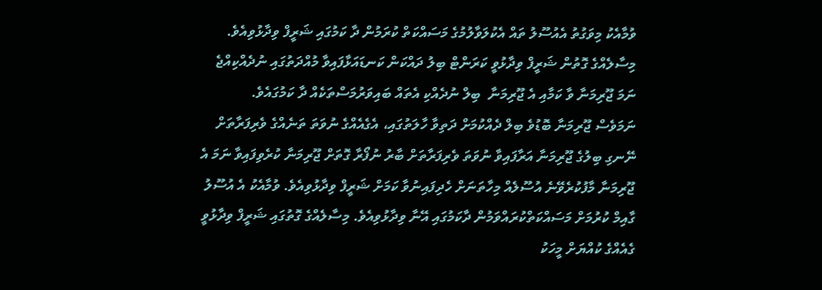ވުމާއެކު މިވަގުތު އެއުސޫލު ތައް އެކުލަވާލުމުގެ މަސައްކަތް ކުރަމުން ދާ ކަމުގައި ޝަރީފް ވިދާޅުވިއެވެ. މިސާލެއްގެ ގޮތުން ޝަރީފް ވިދާޅުވީ ކަރަންޓް ބިލު ދައްކަން ކަނޑައަޅާފައިވާ މުއްދަތުގައި ނުދެއްކިއްޖެ ނަމަ ޖޫރިމަނާ ވާ ކަމާއި އެ ޖޫރިމަނާ  ބިލް ނުދެއްކި އެތައް ބައިވަރުމަސްތަކެއް ދާ ކަމުގައެވެ.
ނަމަވެސް ޖޫރިމަނާ ބޮޑުވެ ބިލް ދެއްކުމަށް ދަތިވާ ހާލަތުގައި، އެގެއެއްގެ ނުވަތަ ތަނެއްގެ ވެރިފަރާތަށް ނޭނގި ބިލުގެ ޖޫރިމަނާ އަރާފައިވާ ނުވަތަ ވެރިފަރާތަށް ބާރު ނުފޯރާ ގޮތަށް ޖޫރިމަނާ ކުރެވިފައިވާ ނަމަ އެ ޖޫރިމަނާ މާފުކުރެވޭނެ އުސޫލެއް މިހާތަނަށް ހެދިފައިނުވާ ކަމަށް ޝަރީފް ވިދާޅުވިއެވެ. ވުމާއެކު އެ އުސޫލު ގާއިމް ކުރުމަށް މަސައްކަތްކުރައްވަމުން ދާކަމުގައި އޭނާ ވިދާޅުވިއެވެ. މިސާލެއްގެ ގޮތުގައި ޝަރީފް ވިދާޅުވީ ގެއެއްގެ ކުއްޔަށް މީހަކު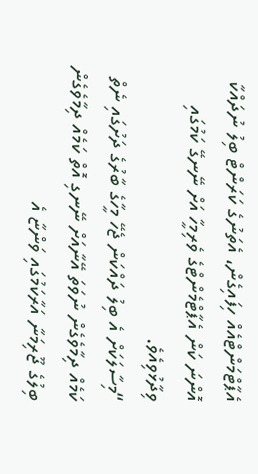އެޕާޓްމަންޓްއެއް ހިފައިގެން، އެތަނުގެ ކަރަންޓް ބިލު ނުދައްކާ އޮންނަ ކަން އެޕާޓްމެންޓްގެ ވެރިމީހާ އަށް ނޭނގޭ ކަމުގައި ވިދާޅުވިއެވެ.
“މިސާލަކަށް އެ ބިލު ދައްކަން ޖެހޭ މީހާގެ ބާރުގެ ދަށުގައި ނެތް ކަމެއް ދިމާވެގެން ނުވަތަ އޭނާއަށް ނޭނގި އޮތް ކަމެއް ދިމާވެގެން ބިލުގެ ޖޫރިމަނާ އަރާކަމުގައި ވަންޏާ އެ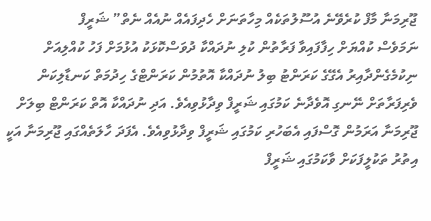ޖޫރިމަނާ މާފް ކުރެވޭނެ އުސޫލުތަކެއް މިހާތަނަށް ހެދިފައެއް ނުއެއް ނެތް” ޝަރީފް
ނަމަވެސް ކުއްޔަށް ހިފާފައިވާ ފަރާތުން ކުލި ނުދައްކާ ދުވަސްކޮޅަކު އުޅުމަށް ފަހު ކުއްލިއަށް ނިކުމެގެންދާއިރު އެގޭގެ ކަރަންޓު ބިލު ނުދައްކާ އޮތުމުން ކަރަންޓްގެ ހިދުމަތް ކަނޑާލިކަން ވެރިފަރާތަށް ނޭނގި އޮވެދާނެ ކަމުގައި ޝަރީފް ވިދާޅުވިއެވެ. އަދި ނުދައްކާ އޮތް ކަރަންޓް ބިލަށް ޖޫރިމަނާ އަރަމުން ގޮސްފައި އެބަހުރި ކަމުގައި ޝަރީފް ވިދާޅުވިއެވެ. އެފަދަ ހާލަތެއްގައި ޖޫރިމަނާ އަކީ އިތުރު ތަކުލީފަކަށް ވާކަމުގައި ޝަރީފް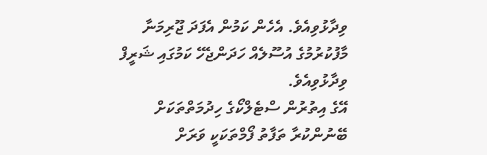ވިދާޅުވިއެވެ. އެހެން ކަމުން އެފަދަ ޖޫރިމަނާ މާފުކުރުމުގެ އުސޫލެއް ހަދަންޖެހޭ ކަމުގައި ޝަރީފް ވިދާޅުވިއެވެ.
އޭގެ އިތުރުން ސްޓެލްކޯގެ ހިދުމަތްތަކަށް ބޭނުންކުރާ ތަފާތު ފޯމްތަކަކީ ވަރަށް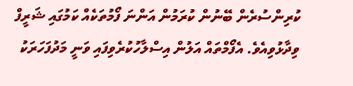ކުރިންސުރެން ބޭނުން ކުރަމުން އަންނަ ފޯމުތަކެއް ކަމުގައި ޝަރީފް ވިދާޅުވިއެވެ. އެފޯމްތައް އަލުން އިސްލާހުކުރެވިފައި ވަނީ މަދުފަހަރަކު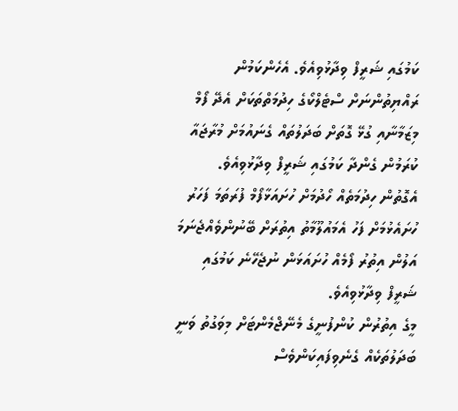ކަމުގައި ޝަރީފް ވިދާޅުވިއެވެ. އެހެންކަމުން ރައްޔިތުންނަށް ސްޓެލްކޯގެ ހިދުމަތްތަކަށް އެދޭ ފޯމް މިޒަމާނާއި ގުޅޭ ގޮތަށް ބަދަލުތައް ގެނައުމަށް މުރާޖައާ ކުރަމުން ގެންދާ ކަމުގައި ޝަރީފް ވިދާޅުވިއެވެ. އެގޮތުން ހިދުމަތެއް ހޯދުމަށް ހުށައަޅާފޯމް ފުރަތަމަ ފަހަރު ހުށައެޅުމަށް ފަހު އެމައުލޫމާތު އިތުރަށް ބޭނުންވެއްޖެނަމަ އަލުން އިތުރު ފޯމެއް ހުށައަޅަން ނުޖެހޭނެ ކަމުގައި ޝަރީފް ވިދާޅުވިއެވެ.
މީގެ އިތުރުން ކުންފުނީގެ މެނޭޖްމެންޓަށް މިވަގުތު ވަނީ ބަދަލުތަކެއް ގެނެވިފައިކަންވެސް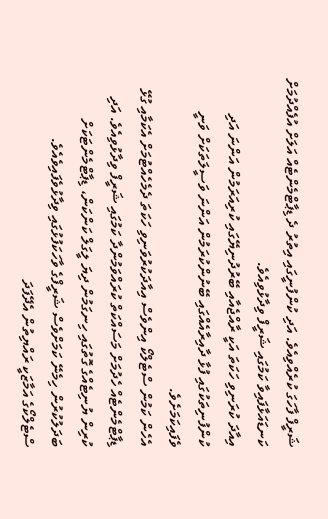ޝަރީފް ފާހަގަ ކުރެއްވިއެވެ. އަދި ކުންފުނީގައި އިތުރު ދެ ޑިޕާޓްމެންޓެއް އަލަށް އުފެއްދުމަށް ކަނޑައަޅާފައިވާ ކަމުގައި ޝަރީފް ވިދާޅުވިއެވެ.
އިއާދަ ކުރަނިވި ހަކަތަ އަކީ ރާއްޖެއާއި ބޭރުދުނިޔޭގައި ކުރިއަރަމުން އަންނަ އަދި ކުންފުނިތަކުގައި ފުޅާ ދާއިރާއެއްގައި ބޭނުންކުރަމުން އަންނަ ވަސީލަތަކަށް ވަނީ ވެފައިކަމަށެވެ.
އެހެން ކަމުން ސްޓެލްކޯ އިންވެސް އިއާދަކުރުވަނިވި ހަކަތަ ދެމެހެއްޓުމަށް އެކަމާއި ގުޅޭ ޑިޕާޓްމެންޓެއް ހެދުމަށް މަސައްކަތް ކުރައްވަމުންދާ ކަމުގައި ޝަރީފް ވިދާޅުވިއެވެ. އަދި ކުރިން ޔުނިޓެއްގެ ގޮތުގައި ހިނގަމުން ދިޔަ ލީގަލް ކަންކަން، ޑިޕާޓްމެންޓަކަށް ބަދަލުކުރުން ހިމެނޭ ކަމަށްވެސް ޝަރީފްގެ ވާހަކަފުޅުގައި ވިދާޅުވެފައިވެއެވެ.
ސްޓެލްކޯގެ އަމާޒަކީ ރައްޔިތުން އެދޭފަދަ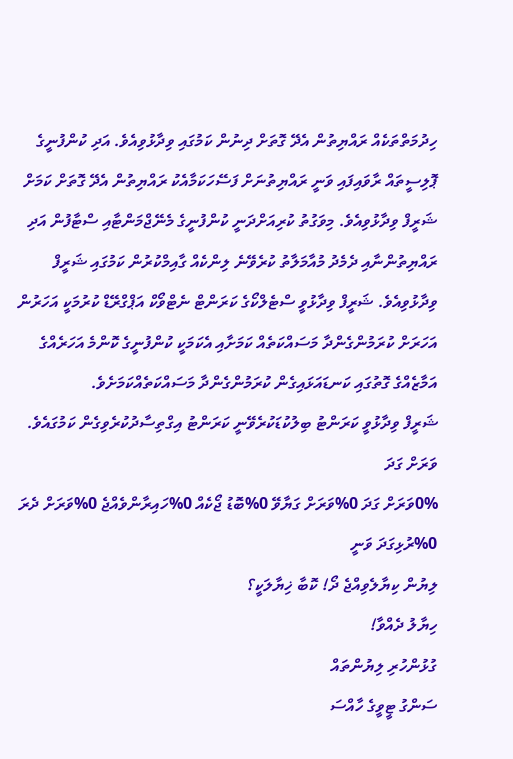ހިދުމަތްތަކެއް ރައްޔިތުން އެދޭ ގޮތަށް ދިނުން ކަމުގައި ވިދާޅުވިއެވެ. އަދި ކުންފުނީގެ ޕޮލިސީތައް ރާވައިފައި ވަނީ ރައްޔިތުނަށް ފަސޭހަކަމާއެކު ރައްޔިތުން އެދޭ ގޮތަށް ކަމަށް ޝަރީފް ވިދާޅުވިއެވެ. މިވަގުތު ކުރިއަށްދަނީ ކުންފުނީގެ މެނޭޖްމަންޓާއި ސްޓާފުން އަދި ރައްޔިތުންނާއި ދެމެދު މުއާމަލާތު ކުރެވޭނެ ލިންކެއް ގާއިމްކުރުން ކަމުގައި ޝަރީފް ވިދާޅުވިއެވެ. ޝަރީފް ވިދާޅުވީ ސްޓެލްކޯގެ ކަރަންޓް ނެޓްވޯކް އަޕްގްރޭޑް ކުރުމަކީ އަހަރުން އަހަރަށް ކުރަމުންގެންދާ މަސައްކަތެއް ކަމަށާއި އެކަމަކީ ކުންފުނީގެ ކޮންމެ އަހަރެއްގެ އަމާޒެއްގެ ގޮތުގައި ކަނޑައަޅައިގެން ކުރަމުންގެންދާ މަސައްކަތެއްކަމަށެވެ.
ޝަރީފް ވިދާޅުވީ ކަރަންޓު ބިލުކުޑަކުރެވޭނީ ކަރަންޓު އިގްތިސާދުކުރެވިގެން ކަމުގައެވެ.
ވަރަށް ގަދަ
0%ވަރަށް ގަދަ 0%ވަރަށް ގަޔާވޭ 0%ބޮޑު ޖޯކެއް 0%ހައިރާންވެއްޖެ 0%ވަރަށް ދެރަ 0%ރުޅިގަދަ ވަނީ
ލިޔުން ކިޔާލެވިއްޖެ ދޯ! ކޮބާ ޚިޔާލަކީ؟
ހިޔާލު ދެއްވާ!
ގުޅުންހުރި ލިޔުންތައް
ސަންގު ޓީވީގެ ހާއްސަ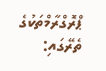ޕްރޮގްރާމްތަކުގެ ތެރޭގައި: